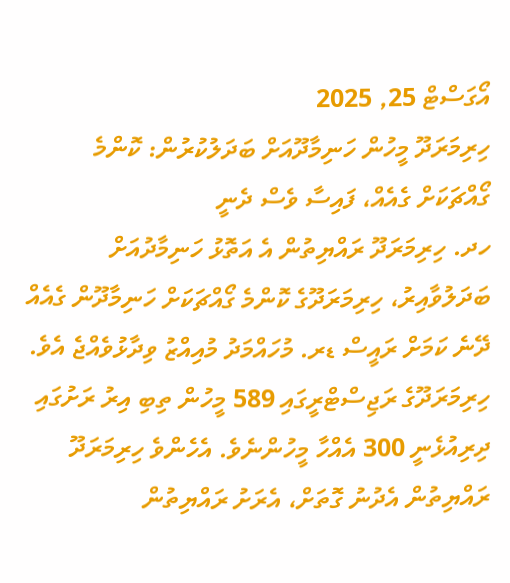އޯގަސްޓް 25, 2025
ހިރިމަރަދޫ މީހުން ހަނިމާދޫއަށް ބަދަލުކުރުން: ކޮންމެ ގޯއްޗަކަށް ގެއެއް، ފައިސާ ވެސް ދެނީ
ހދ. ހިރިމަރަދޫ ރައްޔިތުން އެ އަތޮޅު ހަނިމާދުއަށް ބަދަލުވާއިރު، ހިރިމަރަދޫގެ ކޮންމެ ގޯއްޗަކަށް ހަނިމާދޫން ގެއެއް ދޭނެ ކަމަށް ރައީސް ޑރ. މުހައްމަދު މުއިއްޒު ވިދާޅުވެއްޖެ އެވެ.
ހިރިމަރަދޫގެ ރަޖިސްޓްރީގައި 589 މީހުން ތިބި އިރު ރަށުގައި ދިރިއުޅެނީ 300 އެއްހާ މީހުންނެވެ. އެހެންވެ ހިރިމަރަދޫ ރައްޔިތުން އެދުނު ގޮތަށް، އެރަށު ރައްޔިތުން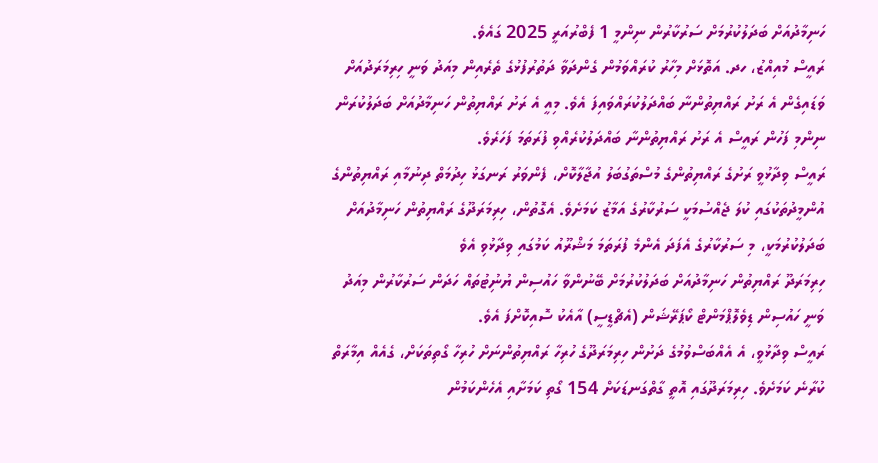ހަނިމާދުއަށް ބަދަލުކުރުމަށް ސަރުކާރުން ނިންމީ 1 ފެބްރުއަރީ 2025 ގައެވެ.
ރައީސް މުއިއްޒު، ހދ. އަތޮޅަށް މިހާރު ކުރައްވަމުން ގެންދަވާ ދަތުރުފުޅުގެ ތެރެއިން މިއަދު ވަނީ ހިރިމަރަދުއަށް ވަޑައިގެން އެ ރަށު ރައްޔިތުންނާ ބައްދަލުކުރައްވައިފަ އެވެ. މިއީ އެ ރަށު ރައްޔިތުން ހަނިމާދުއަށް ބަދަލުކުރަން ނިންމި ފަހުން ރައީސް އެ ރަށު ރައްޔިތުންނާ ބައްދަލުކުރެއްވި ފުރަތަމަ ފަހަރެވެ.
ރައީސް ވިދާޅުވީ ރަށުގެ ރައްޔިތުންގެ މުސްތަގުބަލު އުޖާލާކޮށް، ފެންވަރު ރަނގަޅު ހިދުމަތް ދިނުމާއި ރައްޔިތުންގެ އުންމީދުތަކުގައި ކުލަ ޖެއްސުމަކީ ސަރުކާރުގެ އަމާޒު ކަމަށެވެ. އެގޮތުން، ހިރިމަރަދޫގެ ރައްޔިތުން ހަނިމާދުއަށް ބަދަލުކުރުމަކީ، މި ސަރުކާރުގެ އެފަދަ އެންމެ ފުރަތަމަ މަޝްރޫއު ކަމުގައި ވިދާޅުވި އެވެ
ހިރިމަރަދޫ ރައްޔިތުން ހަނިމާދުއަށް ބަދަލުކުރުމަށް ބޭނުންވާ ހައުސިން ޔުނިުޓުތައް ހަދަން ސަރުކާރުން މިއަދު ވަނީ ހައުސިން ޑިވެލޮޕްމަންޓް ކޯޕަރޭޝަން (އެޗްޑީސީ) އާއެކު ސޮއިކޮށްފަ އެވެ.
ރައީސް ވިދާޅުވީ، އެ އެއްބަސްވުމުގެ ދަށުން ހިރިމަރަދޫގެ ހުރިހާ ރައްޔިތުންނަށް ހުރިހާ ގޯތިތަކަށް، ގެއެއް އިމާރަތް ކުރާނެ ކަމަށެވެ. ހިރިމަރަދޫގައި އޮތީ ގާތްގަނޑަކަށް 154 ގޯތި ކަމަށާއި އެހެންކަމުން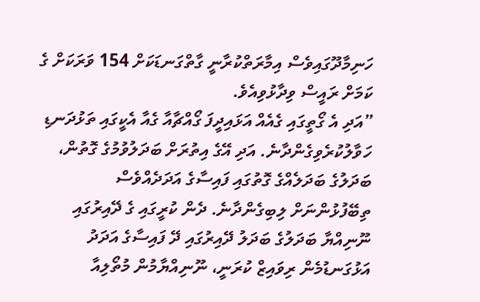ހަނިމާދޫގައިވެސް އިމާރަތްކުރާނީ ގާތްގަނޑަކަށް 154 ވަރަކަށް ގެ ކަމަށް ރައީސް ވިދާޅުވިއެވެ.
”އަދި އެ ގޯތީގައި ގެއެއް އަޅައިދީފަ ގޯއްޗާއާ ގެއާ އެކީގައި ތަޅުދަނޑި ހަވާލުކުރެވިގެންދާނެ. އަދި އޭގެ އިތުރަށް ބަދަލުވުމުގެ ގޮތުން، ބަދަލުގެ ބަދަލެއްގެ ގޮތުގައި ފައިސާގެ އަދަދެއްވެސް ތިބޭފުޅުންނަށް ލިބިގެންދާނެ. ދެން ކުރީގައި ގެ ދޭއިރުގައި ނޫނިއްޔާ ބަދަލުގެ ބަދަލު ދޭއިރުގައި ދޭ ފައިސާގެ އަދަދު އަޅުގަނޑުމެން ރިވައިޒް ކުރަނީ، ނޫނިއްޔާމުން މުތޯލިއާ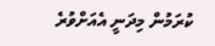ކުރަމުން މިދަނީ އެއަށްވުރެ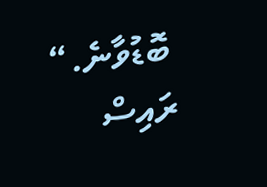ބޮޑުވާނެ.“ ރައިސް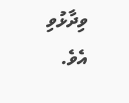ވިދާޅުވި އެވެ.